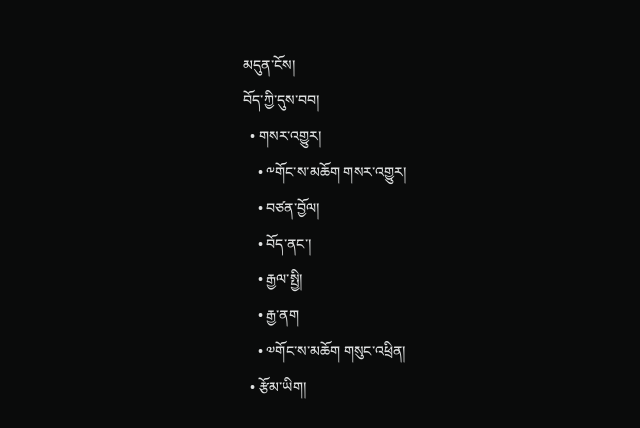མདུན་ངོས།
བོད་ཀྱི་དུས་བབ།
  • གསར་འགྱུར།
    • ༸གོང་ས་མཆོག གསར་འགྱུར།
    • བཙན་བྱོལ།
    • བོད་ནང་།
    • རྒྱལ་སྤྱི།
    • རྒྱ་ནག
    • ༧གོང་ས་མཆོག གསུང་འཕྲིན།
  • རྩོམ་ཡིག།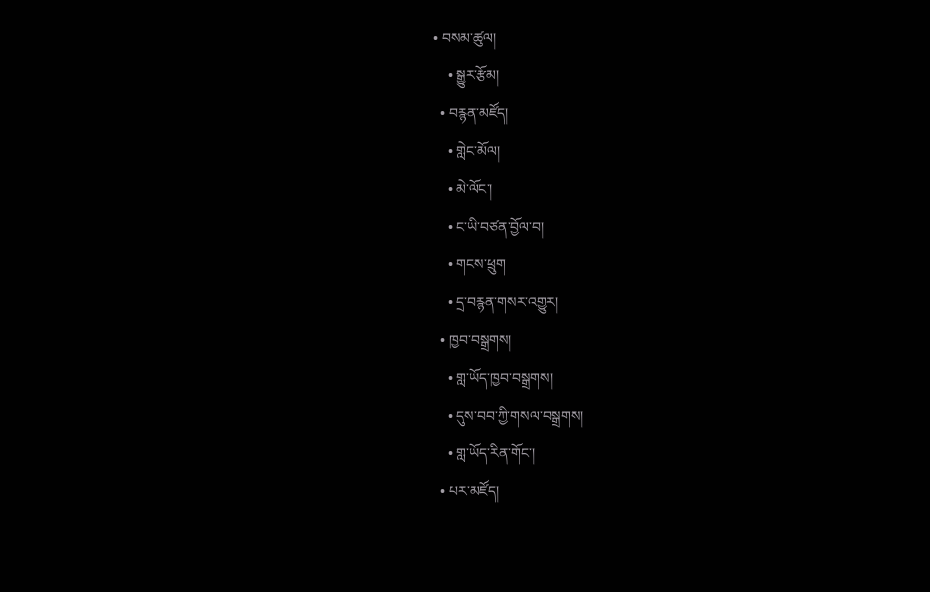• བསམ་ཚུལ།
    • སྒྱུར་རྩོམ།
  • བརྙན་མཛོད།
    • གླེང་མོལ།
    • མེ་ལོང་།
    • ང་ཡི་བཙན་བྱོལ་བ།
    • གངས་ཕྲུག
    • དྲ་བརྙན་གསར་འགྱུར།
  • ཁྱབ་བསྒྲགས།
    • གླ་ཡོད་ཁྱབ་བསྒྲགས།
    • དུས་བབ་ཀྱི་གསལ་བསྒྲགས།
    • གླ་ཡོད་རིན་གོང་།
  • པར་མཛོད།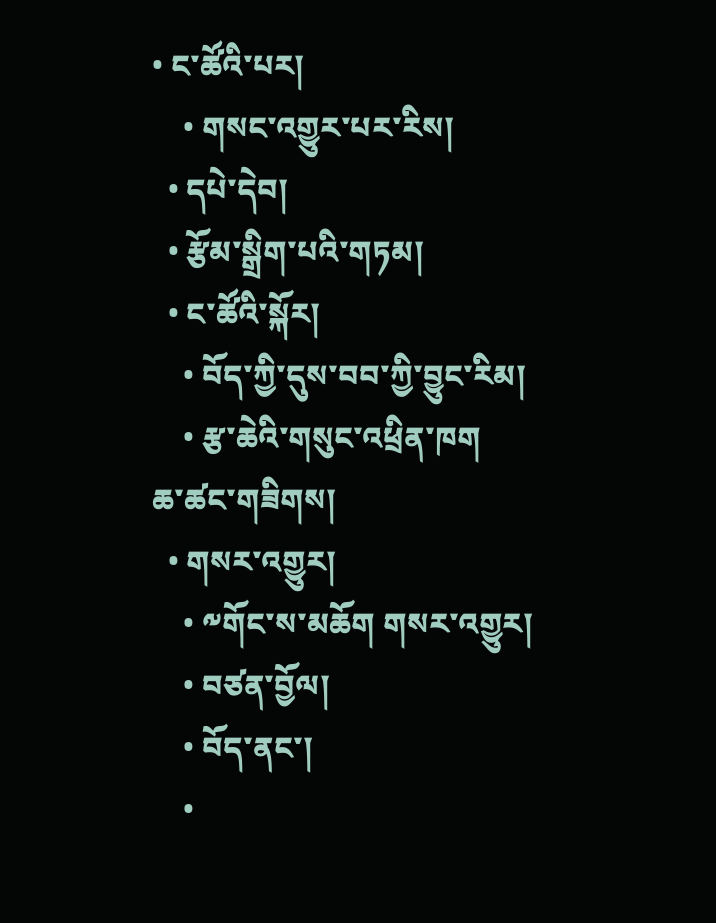• ང་ཚོའི་པར།
    • གསང་འགྱུར་པར་རིས།
  • དཔེ་དེབ།
  • རྩོམ་སྒྲིག་པའི་གཏམ།
  • ང་ཚོའི་སྐོར།
    • བོད་ཀྱི་དུས་བབ་ཀྱི་བྱུང་རིམ།
    • རྩ་ཆེའི་གསུང་འཕྲིན་ཁག
ཆ་ཚང་གཟིགས།
  • གསར་འགྱུར།
    • ༸གོང་ས་མཆོག གསར་འགྱུར།
    • བཙན་བྱོལ།
    • བོད་ནང་།
    •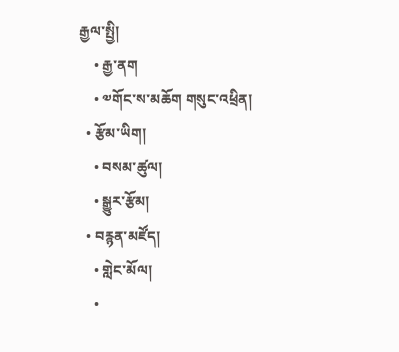རྒྱལ་སྤྱི།
    • རྒྱ་ནག
    • ༧གོང་ས་མཆོག གསུང་འཕྲིན།
  • རྩོམ་ཡིག།
    • བསམ་ཚུལ།
    • སྒྱུར་རྩོམ།
  • བརྙན་མཛོད།
    • གླེང་མོལ།
    •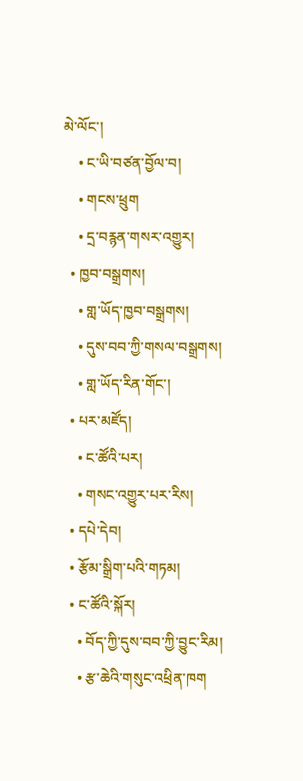མེ་ལོང་།
    • ང་ཡི་བཙན་བྱོལ་བ།
    • གངས་ཕྲུག
    • དྲ་བརྙན་གསར་འགྱུར།
  • ཁྱབ་བསྒྲགས།
    • གླ་ཡོད་ཁྱབ་བསྒྲགས།
    • དུས་བབ་ཀྱི་གསལ་བསྒྲགས།
    • གླ་ཡོད་རིན་གོང་།
  • པར་མཛོད།
    • ང་ཚོའི་པར།
    • གསང་འགྱུར་པར་རིས།
  • དཔེ་དེབ།
  • རྩོམ་སྒྲིག་པའི་གཏམ།
  • ང་ཚོའི་སྐོར།
    • བོད་ཀྱི་དུས་བབ་ཀྱི་བྱུང་རིམ།
    • རྩ་ཆེའི་གསུང་འཕྲིན་ཁག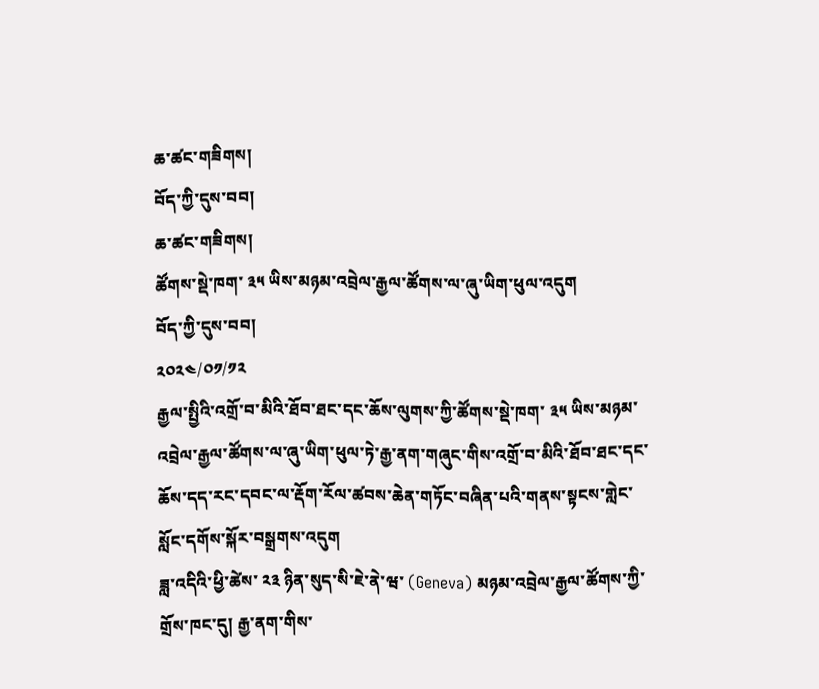ཆ་ཚང་གཟིགས།
བོད་ཀྱི་དུས་བབ།
ཆ་ཚང་གཟིགས།
ཚོགས་སྡེ་ཁག་ ༣༥ ཡིས་མཉམ་འབྲེལ་རྒྱལ་ཚོགས་ལ་ཞུ་ཡིག་ཕུལ་འདུག
བོད་ཀྱི་དུས་བབ།
༢༠༢༤/༠༡/༡༢
རྒྱལ་སྤྱིའི་འགྲོ་བ་མིའི་ཐོབ་ཐང་དང་ཆོས་ལུགས་ཀྱི་ཚོགས་སྡེ་ཁག་ ༣༥ ཡིས་མཉམ་འབྲེལ་རྒྱལ་ཚོགས་ལ་ཞུ་ཡིག་ཕུལ་ཏེ་རྒྱ་ནག་གཞུང་གིས་འགྲོ་བ་མིའི་ཐོབ་ཐང་དང་ཆོས་དད་རང་དབང་ལ་རྡོག་རོལ་ཚབས་ཆེན་གཏོང་བཞིན་པའི་གནས་སྟངས་གླེང་སློང་དགོས་སྐོར་བསྒྲགས་འདུག
ཟླ་འདིའི་ཕྱི་ཚེས་ ༢༣ ཉིན་སུད་སི་ཇེ་ནེ་ཝ་ (Geneva) མཉམ་འབྲེལ་རྒྱལ་ཚོགས་ཀྱི་གྲོས་ཁང་དུ། རྒྱ་ནག་གིས་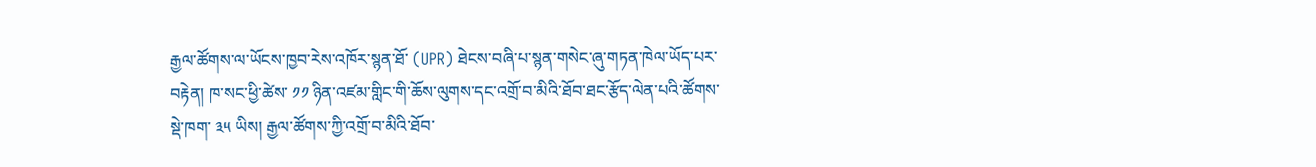རྒྱལ་ཚོགས་ལ་ཡོངས་ཁྱབ་རེས་འཁོར་སྙན་ཐོ་ (UPR) ཐེངས་བཞི་པ་སྙན་གསེང་ཞུ་གཏན་ཁེལ་ཡོད་པར་བརྟེན། ཁ་སང་ཕྱི་ཚེས་ ༡༡ ཉིན་འཛམ་གླིང་གི་ཆོས་ལུགས་དང་འགྲོ་བ་མིའི་ཐོབ་ཐང་རྩོད་ལེན་པའི་ཚོགས་སྡེ་ཁག་ ༣༥ ཡིས། རྒྱལ་ཚོགས་ཀྱི་འགྲོ་བ་མིའི་ཐོབ་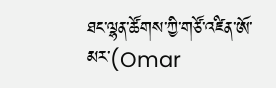ཐང་ལྷན་ཚོགས་ཀྱི་གཙོ་འཛིན་ཨོ་མར་(Omar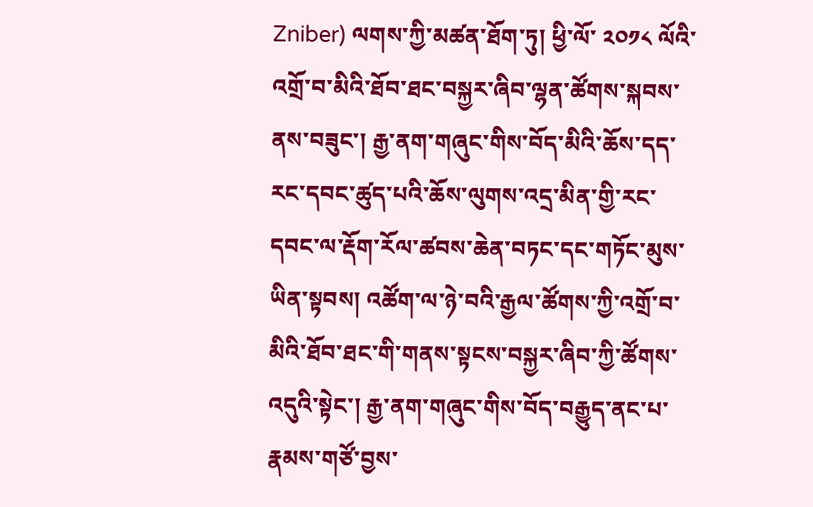Zniber) ལགས་ཀྱི་མཚན་ཐོག་ཏུ། ཕྱི་ལོ་ ༢༠༡༨ ལོའི་འགྲོ་བ་མིའི་ཐོབ་ཐང་བསྐྱར་ཞིབ་ལྷན་ཚོགས་སྐབས་ནས་བཟུང་། རྒྱ་ནག་གཞུང་གིས་བོད་མིའི་ཆོས་དད་རང་དབང་ཚུད་པའི་ཆོས་ལུགས་འདྲ་མིན་གྱི་རང་དབང་ལ་རྡོག་རོལ་ཚབས་ཆེན་བཏང་དང་གཏོང་མུས་ཡིན་སྟབས། འཚོག་ལ་ཉེ་བའི་རྒྱལ་ཚོགས་ཀྱི་འགྲོ་བ་མིའི་ཐོབ་ཐང་གི་གནས་སྟངས་བསྐྱར་ཞིབ་ཀྱི་ཚོགས་འདུའི་སྟེང་། རྒྱ་ནག་གཞུང་གིས་བོད་བརྒྱུད་ནང་པ་རྣམས་གཙོ་བྱས་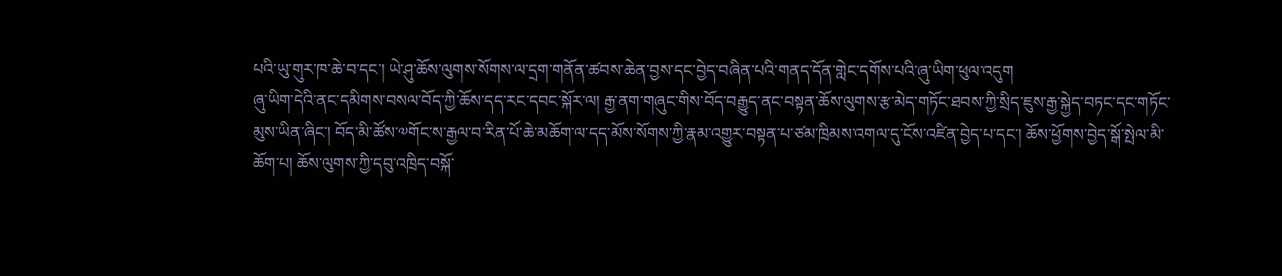པའི་ཡུ་གུར་ཁ་ཆེ་བ་དང་། ཡེ་ཤུ་ཆོས་ལུགས་སོགས་ལ་དྲག་གནོན་ཚབས་ཆེན་བྱས་དང་བྱེད་བཞིན་པའི་གནད་དོན་གླེང་དགོས་པའི་ཞུ་ཡིག་ཕུལ་འདུག
ཞུ་ཡིག་དེའི་ནང་དམིགས་བསལ་བོད་ཀྱི་ཆོས་དད་རང་དབང་སྐོར་ལ། རྒྱ་ནག་གཞུང་གིས་བོད་བརྒྱུད་ནང་བསྟན་ཆོས་ལུགས་རྩ་མེད་གཏོང་ཐབས་ཀྱི་སྲིད་ཇུས་རྒྱ་སྐྱེད་བཏང་དང་གཏོང་མུས་ཡིན་ཞིང་། བོད་མི་ཚོས་༧གོང་ས་རྒྱལ་བ་རིན་པོ་ཆེ་མཆོག་ལ་དད་མོས་སོགས་ཀྱི་རྣམ་འགྱུར་བསྟན་པ་ཙམ་ཁྲིམས་འགལ་དུ་ངོས་འཛིན་བྱེད་པ་དང་། ཆོས་ཕྱོགས་བྱེད་སྒོ་སྤེལ་མི་ཆོག་པ། ཆོས་ལུགས་ཀྱི་དབུ་འཁྲིད་བསྐོ་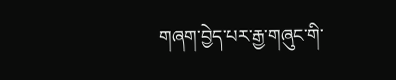གཞག་བྱེད་པར་རྒྱ་གཞུང་གི་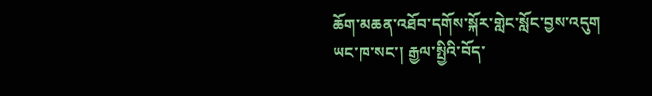ཆོག་མཆན་འཐོབ་དགོས་སྐོར་གླེང་སློང་བྱས་འདུག
ཡང་ཁ་སང་། རྒྱལ་སྤྱིའི་བོད་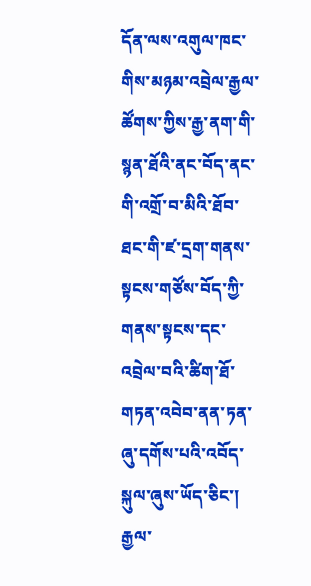དོན་ལས་འགུལ་ཁང་གིས་མཉམ་འབྲེལ་རྒྱལ་ཚོགས་ཀྱིས་རྒྱ་ནག་གི་སྙན་ཐོའི་ནང་བོད་ནང་གི་འགྲོ་བ་མིའི་ཐོབ་ཐང་གི་ཛ་དྲག་གནས་སྟངས་གཙོས་བོད་ཀྱི་གནས་སྟངས་དང་འབྲེལ་བའི་ཚིག་ཐོ་གཏན་འབེབ་ནན་ཏན་ཞུ་དགོས་པའི་འབོད་སྐུལ་ཞུས་ཡོད་ཅིང་། རྒྱལ་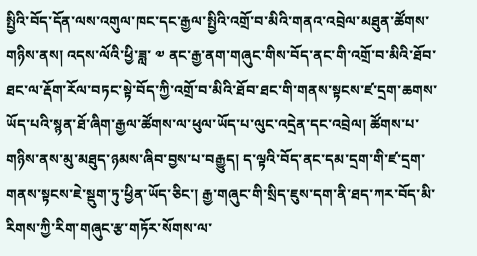སྤྱིའི་བོད་དོན་ལས་འགུལ་ཁང་དང་རྒྱལ་སྤྱིའི་འགྲོ་བ་མིའི་གནའ་འབྲེལ་མཐུན་ཚོགས་གཉིས་ནས། འདས་ལོའི་ཕྱི་ཟླ་ ༧ ནང་རྒྱ་ནག་གཞུང་གིས་བོད་ནང་གི་འགྲོ་བ་མིའི་ཐོབ་ཐང་ལ་རྡོག་རོལ་བཏང་སྟེ་བོད་ཀྱི་འགྲོ་བ་མིའི་ཐོབ་ཐང་གི་གནས་སྟངས་ཛ་དྲག་ཆགས་ཡོད་པའི་སྙན་ཐོ་ཞིག་རྒྱལ་ཚོགས་ལ་ཕུལ་ཡོད་པ་ལུང་འདྲེན་དང་འབྲེལ། ཚོགས་པ་གཉིས་ནས་མུ་མཐུད་ཉམས་ཞིབ་བྱས་པ་བརྒྱུད། ད་ལྟའི་བོད་ནང་དམ་དྲག་གི་ཛ་དྲག་གནས་སྟངས་ཇེ་སྡུག་ཏུ་ཕྱིན་ཡོད་ཅིང་། རྒྱ་གཞུང་གི་སྲིད་ཇུས་དག་ནི་ཐད་ཀར་བོད་མི་རིགས་ཀྱི་རིག་གཞུང་རྩ་གཏོར་སོགས་ལ་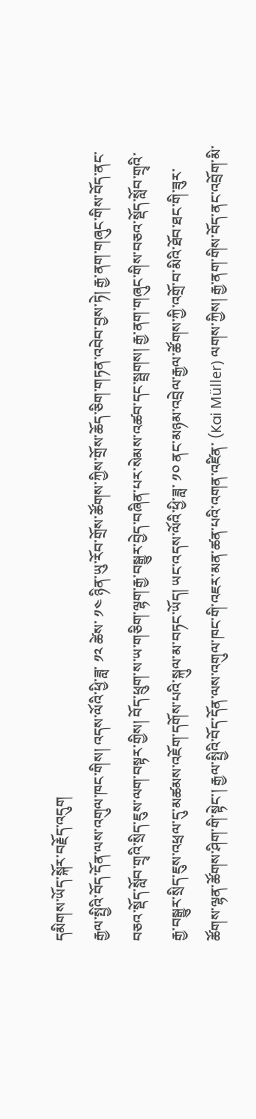དམིགས་ཡོད་སྐོར་བརྗོད་འདུག
རྒྱལ་སྤྱིའི་བོད་དོན་ལས་འགུལ་ཁང་གིས། འདས་ལོའི་ཕྱི་ཟླ་ ༡༢ ཚེས་ ༡༤ ཉིན་ཡུ་རོབ་གྲོས་ཚོགས་ཀྱིས་གྲོས་ཆོད་ཅིག་གཏན་འབེབ་བྱས་ཏེ། རྒྱ་ནག་གཞུང་གིས་བོད་ནང་བཅའ་སྡོད་སློབ་གྲྭའི་སྲིད་ཇུས་ལག་བསྟར་གྱིས། བོད་ཕྲུག་ས་ཡ་གཅིག་ལྷག་རྒྱ་བསྒྱུར་བྱེད་བཞིན་པར་སེམས་འཚབ་དང་སྦྲགས། རྒྱ་ནག་གཞུང་གིས་བཅའ་སྡོད་སློབ་གྲྭའི་རྒྱ་བསྒྱུར་སྲིད་ཇུས་འཕྲལ་དུ་མཚམས་འཇོག་དགོས་པའི་སྐུལ་མ་བཏང་ཡོད། ཡང་འདས་ལོའི་ཕྱི་ཟླ་ ༡༠ ནང་མཉམ་འབྲེལ་རྒྱལ་ཚོགས་ཀྱི་འགྲོ་བ་མིའི་ཐོབ་ཐང་གི་ཟུར་ཚོགས་ལྷན་ཚོགས་ཤིག་གི་སྟེང་། རྒྱལ་སྤྱིའི་བོད་དོན་ལས་འགུལ་ཁང་གི་འཇར་མན་ཚན་པའི་འགན་འཛིན་ (Kai Müller) ལགས་ཀྱིས། རྒྱ་ནག་གིས་བོད་ནང་འབྲོག་མི་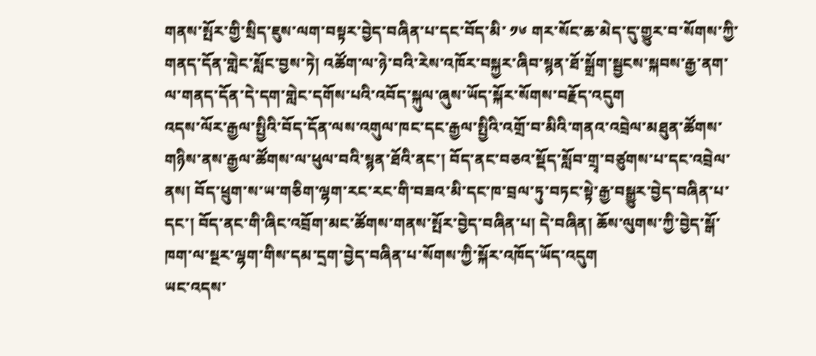གནས་སྤོར་གྱི་སྲིད་ཇུས་ལག་བསྟར་བྱེད་བཞིན་པ་དང་བོད་མི་ ༡༦ གར་སོང་ཆ་མེད་དུ་གྱུར་བ་སོགས་ཀྱི་གནད་དོན་གླེང་སློང་བྱས་ཏེ། འཚོག་ལ་ཉེ་བའི་རེས་འཁོར་བསྐྱར་ཞིབ་སྙན་ཐོ་སྒྲོག་སྦྱངས་སྐབས་རྒྱ་ནག་ལ་གནད་དོན་དེ་དག་གླེང་དགོས་པའི་འབོད་སྐུལ་ཞུས་ཡོད་སྐོར་སོགས་བརྗོད་འདུག
འདས་ལོར་རྒྱལ་སྤྱིའི་བོད་དོན་ལས་འགུལ་ཁང་དང་རྒྱལ་སྤྱིའི་འགྲོ་བ་མིའི་གནའ་འབྲེལ་མཐུན་ཚོགས་གཉིས་ནས་རྒྱལ་ཚོགས་ལ་ཕུལ་བའི་སྙན་ཐོའི་ནང་། བོད་ནང་བཅའ་སྡོད་སློབ་གྲྭ་བཙུགས་པ་དང་འབྲེལ་ནས། བོད་ཕྲུག་ས་ཡ་གཅིག་ལྷག་རང་རང་གི་བཟའ་མི་དང་ཁ་བྲལ་ཏུ་བཏང་སྟེ་རྒྱ་བསྒྱུར་བྱེད་བཞིན་པ་དང་། བོད་ནང་གི་ཞིང་འབྲོག་མང་ཚོགས་གནས་སྤོར་བྱེད་བཞིན་པ། དེ་བཞིན། ཆོས་ལུགས་ཀྱི་བྱེད་སྒོ་ཁག་ལ་སྔར་ལྷག་གིས་དམ་དྲག་བྱེད་བཞིན་པ་སོགས་ཀྱི་སྐོར་འཁོད་ཡོད་འདུག
ཡང་འདས་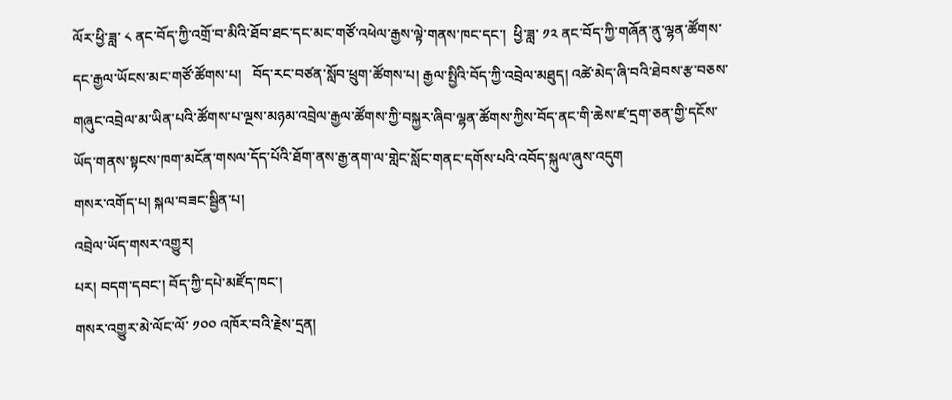ལོར་ཕྱི་ཟླ་ ༨ ནང་བོད་ཀྱི་འགྲོ་བ་མིའི་ཐོབ་ཐང་དང་མང་གཙོ་འཕེལ་རྒྱས་ལྟེ་གནས་ཁང་དང་།  ཕྱི་ཟླ་ ༡༢ ནང་བོད་ཀྱི་གཞོན་ནུ་ལྷན་ཚོགས་དང་རྒྱལ་ཡོངས་མང་གཙོ་ཚོགས་པ།   བོད་རང་བཙན་སློབ་ཕྲུག་ཚོགས་པ། རྒྱལ་སྤྱིའི་བོད་ཀྱི་འབྲེལ་མཐུད། འཚེ་མེད་ཞི་བའི་ཐེབས་རྩ་བཅས་གཞུང་འབྲེལ་མ་ཡིན་པའི་ཚོགས་པ་ལྔས་མཉམ་འབྲེལ་རྒྱལ་ཚོགས་ཀྱི་བསྐྱར་ཞིབ་ལྷན་ཚོགས་ཀྱིས་བོད་ནང་གི་ཆེས་ཛ་དྲག་ཅན་གྱི་དངོས་ཡོད་གནས་སྟངས་ཁག་མངོན་གསལ་དོད་པོའི་ཐོག་ནས་རྒྱ་ནག་ལ་གླེང་སློང་གནང་དགོས་པའི་འབོད་སྐུལ་ཞུས་འདུག
གསར་འགོད་པ། སྐལ་བཟང་སྦྱིན་པ།
འབྲེལ་ཡོད་གསར་འགྱུར།
པར། བདག་དབང་། བོད་ཀྱི་དཔེ་མཛོད་ཁང་།
གསར་འགྱུར་མེ་ལོང་ལོ་ ༡༠༠ འཁོར་བའི་རྗེས་དྲན།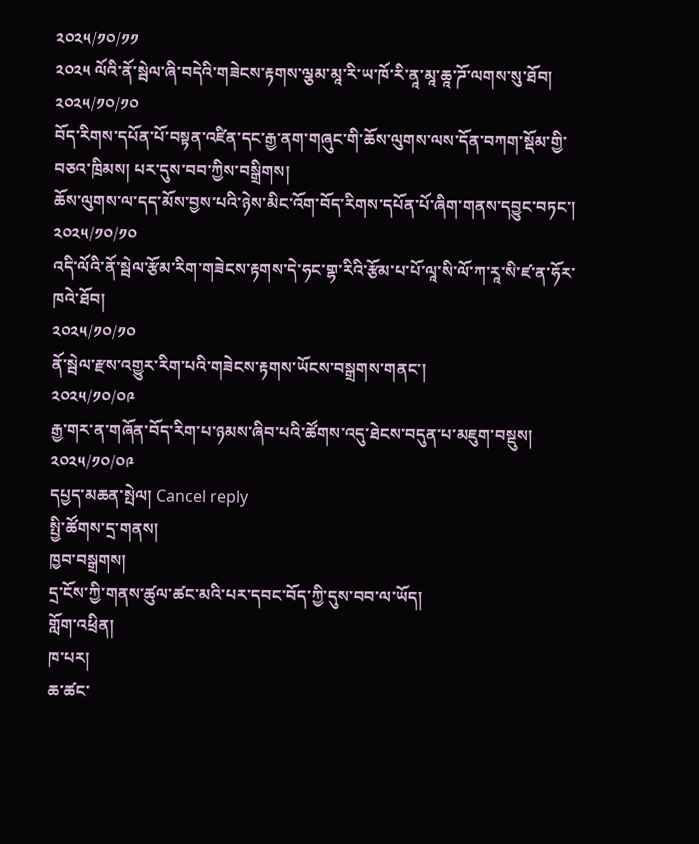༢༠༢༥/༡༠/༡༡
༢༠༢༥ ལོའི་ནོ་སྦེལ་ཞི་བདེའི་གཟེངས་རྟགས་ལྕམ་མཱ་རི་ཡ་ཁོ་རི་ནཱ་མཱ་ཆཱ་ཌོ་ལགས་སུ་ཐོབ།
༢༠༢༥/༡༠/༡༠
བོད་རིགས་དཔོན་པོ་བསྟན་འཛིན་དང་རྒྱ་ནག་གཞུང་གི་ཆོས་ལུགས་ལས་དོན་བཀག་སྡོམ་གྱི་བཅའ་ཁྲིམས། པར་དུས་བབ་ཀྱིས་བསྒྲིགས།
ཆོས་ལུགས་ལ་དད་མོས་བྱས་པའི་ཉེས་མིང་འོག་བོད་རིགས་དཔོན་པོ་ཞིག་གནས་དབྱུང་བཏང་།
༢༠༢༥/༡༠/༡༠
འདི་ལོའི་ནོ་སྦེལ་རྩོམ་རིག་གཟེངས་རྟགས་དེ་ཧང་གྷ་རིའི་རྩོམ་པ་པོ་ལཱ་སི་ལོ་ཀ་རཱ་སི་ཛ་ན་ཧོར་ཁའེ་ཐོབ།
༢༠༢༥/༡༠/༡༠
ནོ་སྦེལ་རྫས་འགྱུར་རིག་པའི་གཟེངས་རྟགས་ཡོངས་བསྒྲགས་གནང་།
༢༠༢༥/༡༠/༠༩
རྒྱ་གར་ན་གཞོན་བོད་རིག་པ་ཉམས་ཞིབ་པའི་ཚོགས་འདུ་ཐེངས་བདུན་པ་མཇུག་བསྡུས།
༢༠༢༥/༡༠/༠༩
དཔྱད་མཆན་སྤེལ། Cancel reply
སྤྱི་ཚོགས་དྲ་གནས།
ཁྱབ་བསྒྲགས།
དྲ་ངོས་ཀྱི་གནས་ཚུལ་ཚང་མའི་པར་དབང་བོད་ཀྱི་དུས་བབ་ལ་ཡོད།
གློག་འཕྲིན།
ཁ་པར།
ཆ་ཚང་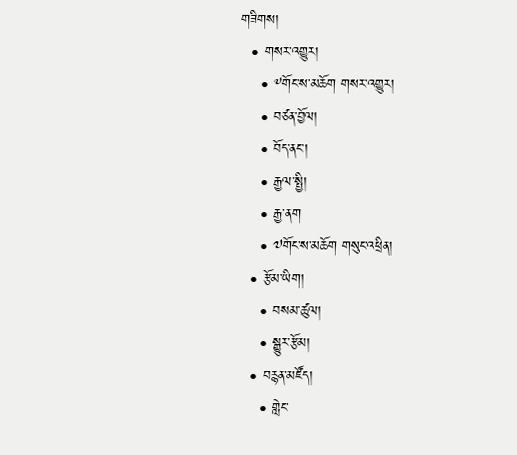གཟིགས།
  • གསར་འགྱུར།
    • ༸གོང་ས་མཆོག གསར་འགྱུར།
    • བཙན་བྱོལ།
    • བོད་ནང་།
    • རྒྱལ་སྤྱི།
    • རྒྱ་ནག
    • ༧གོང་ས་མཆོག གསུང་འཕྲིན།
  • རྩོམ་ཡིག།
    • བསམ་ཚུལ།
    • སྒྱུར་རྩོམ།
  • བརྙན་མཛོད།
    • གླེང་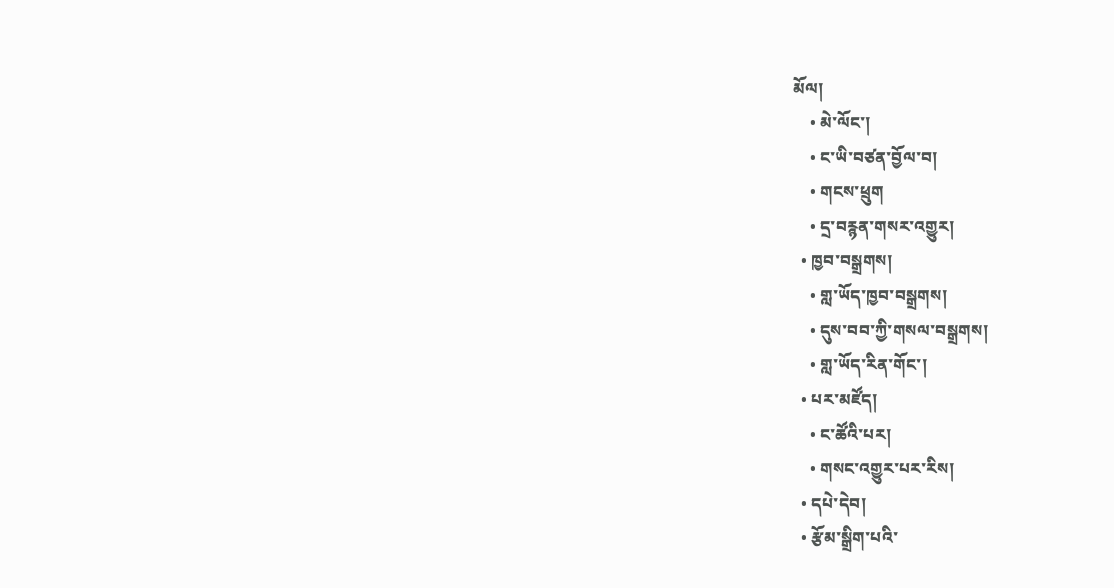མོལ།
    • མེ་ལོང་།
    • ང་ཡི་བཙན་བྱོལ་བ།
    • གངས་ཕྲུག
    • དྲ་བརྙན་གསར་འགྱུར།
  • ཁྱབ་བསྒྲགས།
    • གླ་ཡོད་ཁྱབ་བསྒྲགས།
    • དུས་བབ་ཀྱི་གསལ་བསྒྲགས།
    • གླ་ཡོད་རིན་གོང་།
  • པར་མཛོད།
    • ང་ཚོའི་པར།
    • གསང་འགྱུར་པར་རིས།
  • དཔེ་དེབ།
  • རྩོམ་སྒྲིག་པའི་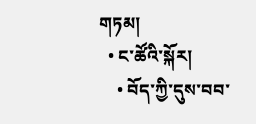གཏམ།
  • ང་ཚོའི་སྐོར།
    • བོད་ཀྱི་དུས་བབ་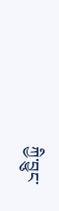ཀྱི་བྱུང་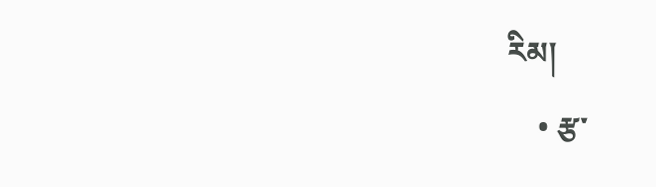རིམ།
    • རྩ་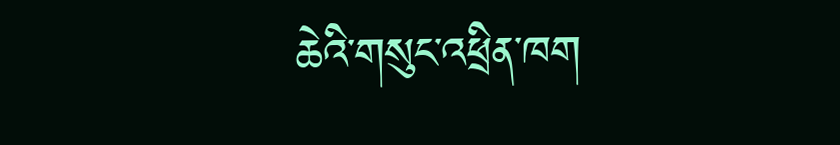ཆེའི་གསུང་འཕྲིན་ཁག